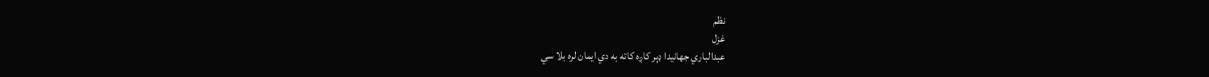نظم
غزل
عبدالباري جهانيدا ډېر کاږه کاته به دي ايمان لره بلا سي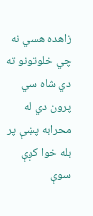زاهده هسي نه چي خلوتونو ته دي شاه سي
پرون دي له محرابه پښې پر بله خوا کږې سوې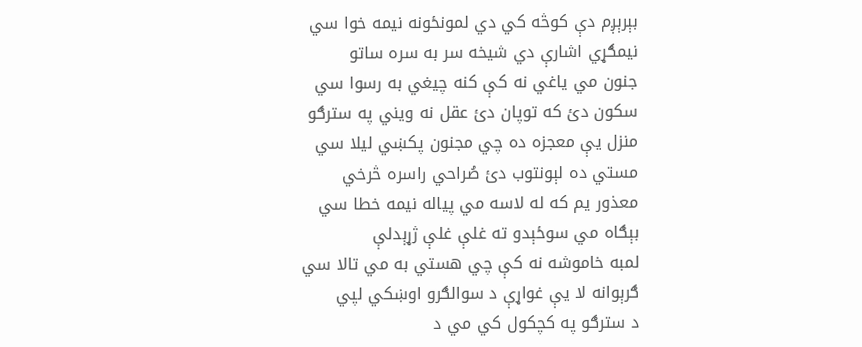بېرېږم دې کوڅه کي دي لمونځونه نيمه خوا سي
نيمګړي اشارې دي شيخه سر به سره ساتو
جنون مي ياغي نه کې کنه چيغي به رسوا سي
سکون دئ که توپان دئ عقل نه ويني په سترګو
منزل يې معجزه ده چي مجنون پکښي ليلا سي
مستي ده لېونتوب دئ صُراحي راسره څرخي
معذور يم که له لاسه مي پياله نيمه خطا سي
بېګاه مي سوځېدو ته غلې غلې ژړېدلې
لمبه خاموشه نه کې چي هستي به مي تالا سي
ګرېوانه لا يې غواړې د سوالګرو اوښکي لپي
د سترګو په کچکول کي مي د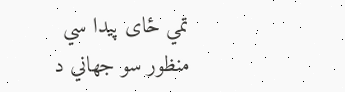تمي ځاى پيدا سي
منظور سو جهاني د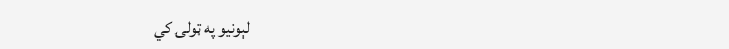لېونيو په ټولۍ کي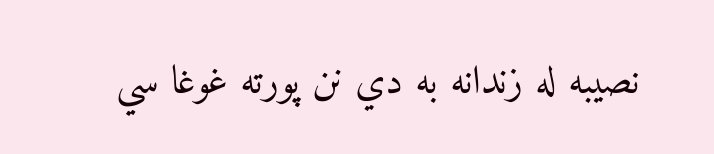نصيبه له زندانه به دي نن پورته غوغا سي